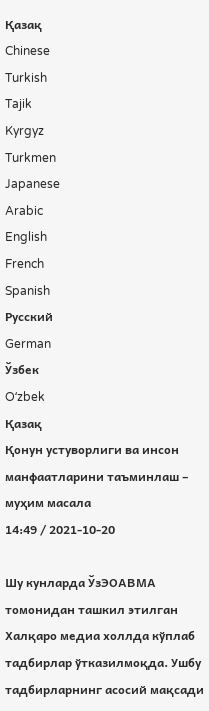Қазақ
Chinese
Turkish
Tajik
Kyrgyz
Turkmen
Japanese
Arabic
English
French
Spanish
Русский
German
Ўзбек
Oʻzbek
Қазақ
Қонун устуворлиги ва инсон манфаатларини таъминлаш – муҳим масала
14:49 / 2021-10-20

Шу кунларда ЎзЭОАВМА томонидан ташкил этилган Халқаро медиа холлда кўплаб тадбирлар ўтказилмоқда. Ушбу тадбирларнинг асосий мақсади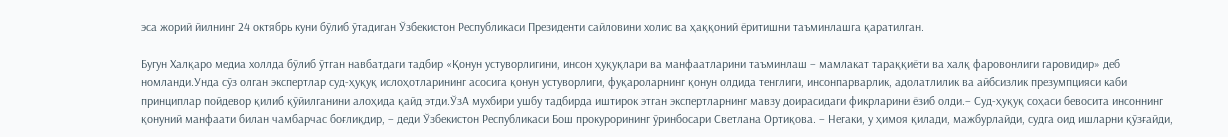эса жорий йилнинг 24 октябрь куни бўлиб ўтадиган Ўзбекистон Республикаси Президенти сайловини холис ва ҳаққоний ёритишни таъминлашга қаратилган.

Бугун Халқаро медиа холлда бўлиб ўтган навбатдаги тадбир «Қонун устуворлигини, инсон ҳуқуқлари ва манфаатларини таъминлаш – мамлакат тараққиёти ва халқ фаровонлиги гаровидир» деб номланди.Унда сўз олган экспертлар суд-ҳуқуқ ислоҳотларининг асосига қонун устуворлиги, фуқароларнинг қонун олдида тенглиги, инсонпарварлик, адолатлилик ва айбсизлик презумпцияси каби принциплар пойдевор қилиб қўйилганини алоҳида қайд этди.ЎзА мухбири ушбу тадбирда иштирок этган экспертларнинг мавзу доирасидаги фикрларини ёзиб олди.– Суд-ҳуқуқ соҳаси бевосита инсоннинг қонуний манфаати билан чамбарчас боғлиқдир, – деди Ўзбекистон Республикаси Бош прокурорининг ўринбосари Светлана Ортиқова. – Негаки, у ҳимоя қилади, мажбурлайди, судга оид ишларни қўзғайди,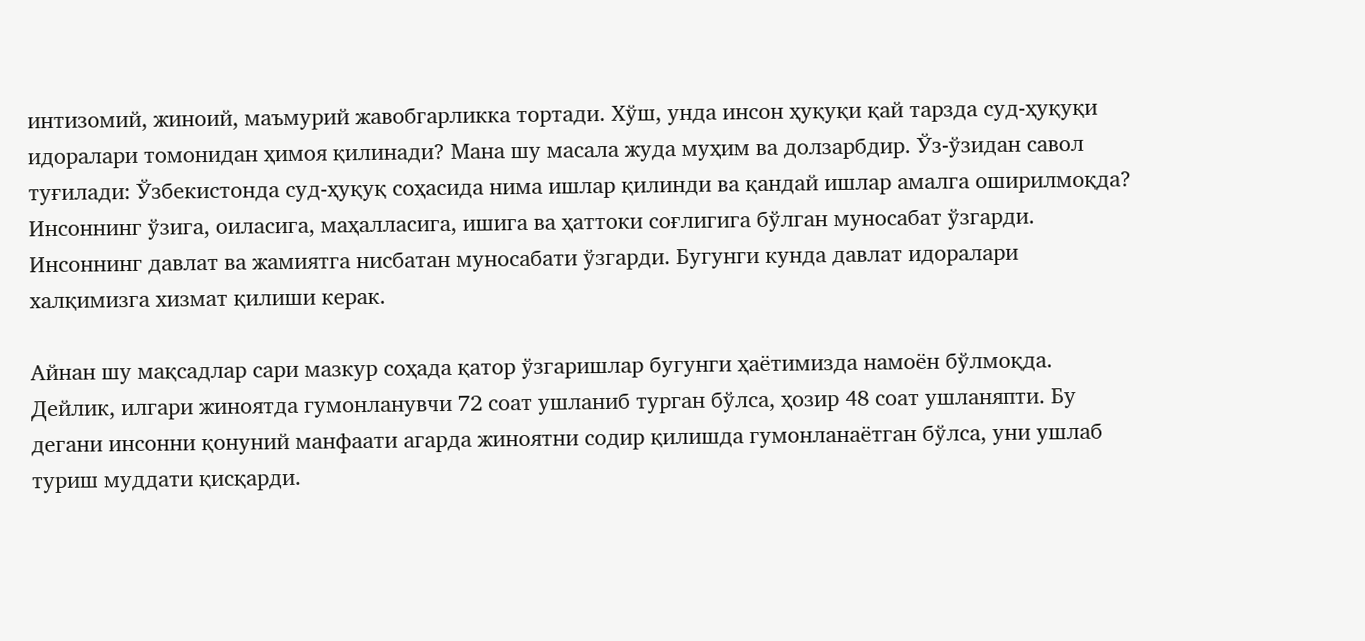интизомий, жиноий, маъмурий жавобгарликка тортади. Хўш, унда инсон ҳуқуқи қай тарзда суд-ҳуқуқи идоралари томонидан ҳимоя қилинади? Мана шу масала жуда муҳим ва долзарбдир. Ўз-ўзидан савол туғилади: Ўзбекистонда суд-ҳуқуқ соҳасида нима ишлар қилинди ва қандай ишлар амалга оширилмоқда? Инсоннинг ўзига, оиласига, маҳалласига, ишига ва ҳаттоки соғлигига бўлган муносабат ўзгарди. Инсоннинг давлат ва жамиятга нисбатан муносабати ўзгарди. Бугунги кунда давлат идоралари халқимизга хизмат қилиши керак.

Айнан шу мақсадлар сари мазкур соҳада қатор ўзгаришлар бугунги ҳаётимизда намоён бўлмоқда. Дейлик, илгари жиноятда гумонланувчи 72 соат ушланиб турган бўлса, ҳозир 48 соат ушланяпти. Бу дегани инсонни қонуний манфаати агарда жиноятни содир қилишда гумонланаётган бўлса, уни ушлаб туриш муддати қисқарди.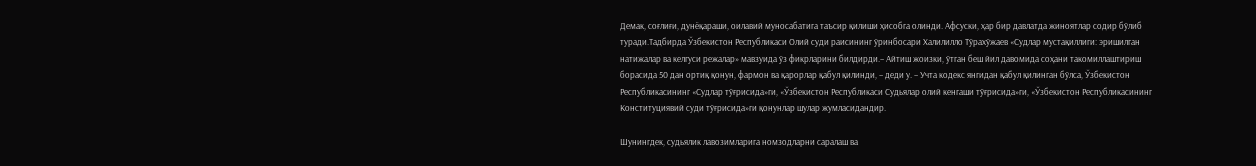Демак, соғлиғи, дунёқараши, оилавий муносабатига таъсир қилиши ҳисобга олинди. Афсуски, ҳар бир давлатда жиноятлар содир бўлиб туради.Тадбирда Ўзбекистон Республикаси Олий суди раисининг ўринбосари Халилилло Тўрахўжаев «Судлар мустақиллиги: эришилган натижалар ва келгуси режалар» мавзуида ўз фикрларини билдирди.– Айтиш жоизки, ўтган беш йил давомида соҳани такомиллаштириш борасида 50 дан ортиқ қонун, фармон ва қарорлар қабул қилинди, – деди у. – Учта кодекс янгидан қабул қилинган бўлса, Ўзбекистон Республикасининг «Судлар тўғрисида»ги, «Ўзбекистон Республикаси Судьялар олий кенгаши тўғрисида»ги, «Ўзбекистон Республикасининг Конституциявий суди тўғрисида»ги қонунлар шулар жумласидандир.

Шунингдек, судьялик лавозимларига номзодларни саралаш ва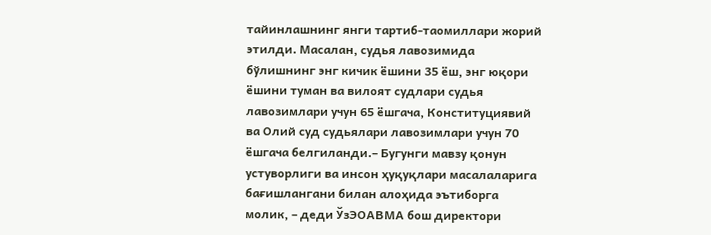тайинлашнинг янги тартиб-таомиллари жорий этилди. Масалан, судья лавозимида бўлишнинг энг кичик ёшини 35 ёш, энг юқори ёшини туман ва вилоят судлари судья лавозимлари учун 65 ёшгача, Конституциявий ва Олий суд судьялари лавозимлари учун 70 ёшгача белгиланди.– Бугунги мавзу қонун устуворлиги ва инсон ҳуқуқлари масалаларига бағишлангани билан алоҳида эътиборга молик, – деди ЎзЭОАВМА бош директори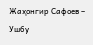Жаҳонгир Сафоев – Ушбу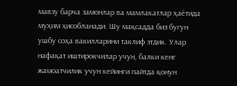мавзу барча замонлар ва мамлакатлар ҳаётида муҳим ҳисобланади. Шу мақсадда биз бугун ушбу соҳа вакилларини таклиф этдик. Улар нафақат иштирокчилар учун, балки кенг жамоатчилик учун кейинги пайтда қонун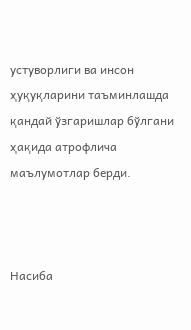устуворлиги ва инсон ҳуқуқларини таъминлашда қандай ўзгаришлар бўлгани ҳақида атрофлича маълумотлар берди.



Насиба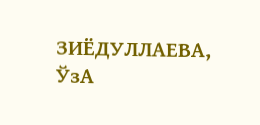ЗИЁДУЛЛАЕВА, ЎзА